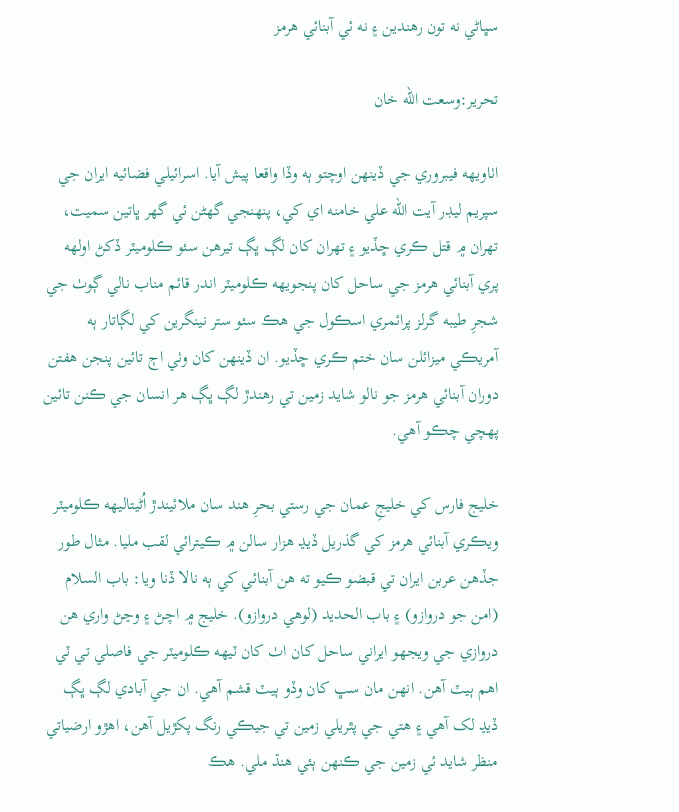سڀاڻي نه تون رهندين ۽ نه ئي آبنائي هرمز

تحرير:وسعت الله خان

اٺاويهه فيبروري جي ڏينهن اوچتو ٻه وڏا واقعا پيش آيا. اسرائيلي فضائيه ايران جي سپريم ليڊر آيت الله علي خامنه اي کي، پنهنجي گهڻن ئي گهر ڀاتين سميت، تهران ۾ قتل ڪري ڇڏيو ۽ تهران کان لڳ ڀڳ تيرهن سئو ڪلوميٽر ڏکڻ اولهه پري آبنائي هرمز جي ساحل کان پنجويهه ڪلوميٽر اندر قائم مناب نالي ڳوٺ جي شجرِ طيبه گرلز پرائمري اسڪول جي هڪ سئو ستر نينگرين کي لڳاتار ٻه آمريڪي ميزائلن سان ختم ڪري ڇڏيو. ان ڏينهن کان وٺي اڄ تائين پنجن هفتن دوران آبنائي هرمز جو نالو شايد زمين تي رهندڙ لڳ ڀڳ هر انسان جي ڪنن تائين پهچي چڪو آهي.

خليج فارس کي خليجِ عمان جي رستي بحرِ هند سان ملائيندڙ اُڻيتاليهه ڪلوميٽر ويڪري آبنائي هرمز کي گذريل ڏيڍ هزار سالن ۾ ڪيترائي لقب مليا. مثال طور جڏهن عربن ايران تي قبضو ڪيو ته هن آبنائي کي ٻه نالا ڏنا ويا: باب السلام (امن جو دروازو) ۽ باب الحديد (لوهي دروازو). خليج ۾ اچڻ ۽ وڃڻ واري هن دروازي جي ويجهو ايراني ساحل کان اٺ کان ٽيهه ڪلوميٽر جي فاصلي تي ٽي اهم ٻيٽ آهن. انهن مان سڀ کان وڏو ٻيٽ قشم آهي. ان جي آبادي لڳ ڀڳ ڏيڍ لک آهي ۽ هتي جي پٿريلي زمين تي جيڪي رنگ پکڙيل آهن، اهڙو ارضياتي منظر شايد ئي زمين جي ڪنهن ٻئي هنڌ ملي. هڪ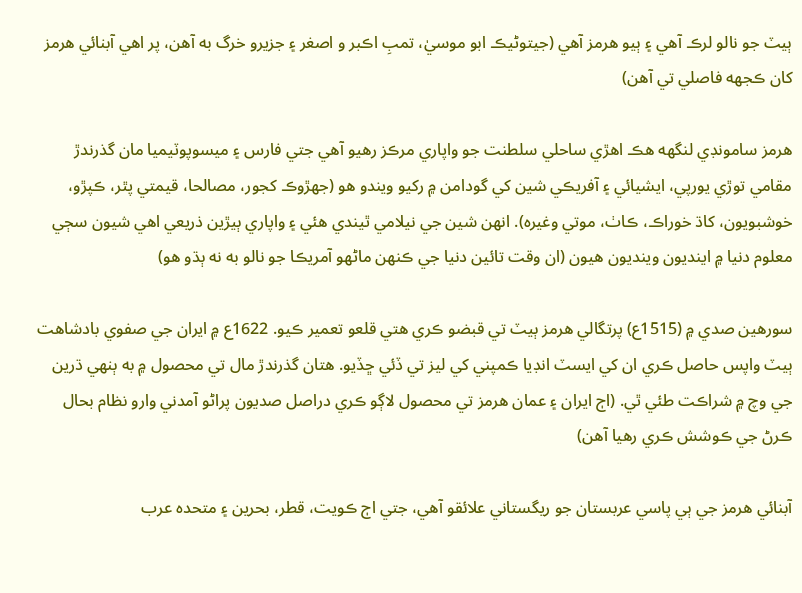ٻيٽ جو نالو لرڪ آهي ۽ ٻيو هرمز آهي (جيتوڻيڪ ابو موسيٰ، تمبِ اڪبر و اصغر ۽ جزيرو خرگ به آهن، پر اهي آبنائي هرمز کان ڪجهه فاصلي تي آهن)

هرمز سامونڊي لنگهه هڪ اهڙي ساحلي سلطنت جو واپاري مرڪز رهيو آهي جتي فارس ۽ ميسوپوٽيميا مان گذرندڙ مقامي توڙي يورپي، ايشيائي ۽ آفريڪي شين کي گودامن ۾ رکيو ويندو هو (جهڙوڪ کجور، مصالحا، قيمتي پٿر، ڪپڙو، خوشبويون، کاڌ خوراڪ، ڪاٺ، موتي وغيره). انهن شين جي نيلامي ٿيندي هئي ۽ واپاري ٻيڙين ذريعي اهي شيون سڄي معلوم دنيا ۾ اينديون وينديون هيون (ان وقت تائين دنيا جي ڪنهن ماڻهو آمريڪا جو نالو به نه ٻڌو هو)

سورهين صدي ۾ (1515ع) پرتگالي هرمز ٻيٽ تي قبضو ڪري هتي قلعو تعمير ڪيو. 1622ع ۾ ايران جي صفوي بادشاهت ٻيٽ واپس حاصل ڪري ان کي ايسٽ انڊيا ڪمپني کي ليز تي ڏئي ڇڏيو. هتان گذرندڙ مال تي محصول ۾ به ٻنهي ڌرين جي وچ ۾ شراڪت طئي ٿي. (اڄ ايران ۽ عمان هرمز تي محصول لاڳو ڪري دراصل صديون پراڻو آمدني وارو نظام بحال ڪرڻ جي ڪوشش ڪري رهيا آهن)

آبنائي هرمز جي ٻي پاسي عربستان جو ريگستاني علائقو آهي، جتي اڄ ڪويت، قطر، بحرين ۽ متحده عرب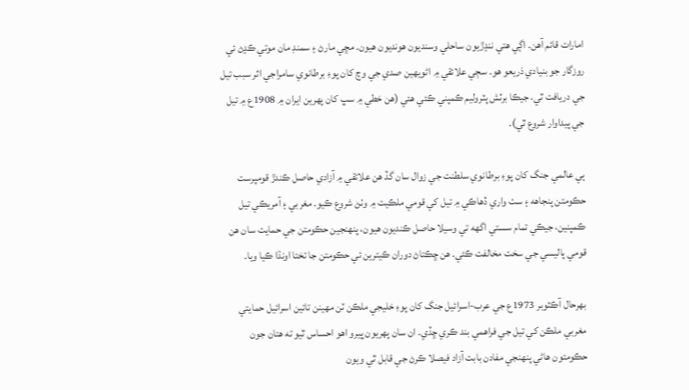امارات قائم آهن. اڳي هتي ننڍڙيون ساحلي وسنديون هونديون هيون. مڇي مارڻ ۽ سمنڊ مان موتي ڪڍڻ ئي روزگار جو بنيادي ذريعو هو. سڄي علائقي ۾ اڻويهين صدي جي وچ کان پوءِ برطانوي سامراجي اثر سبب تيل جي دريافت ٿي، جيڪا برٽش پٽروليم ڪمپني ڪئي هئي (هن خطي ۾ سڀ کان پهرين ايران ۾ 1908ع ۾ تيل جي پيداوار شروع ٿي).

ٻي عالمي جنگ کان پوءِ برطانوي سلطنت جي زوال سان گڏ هن علائقي ۾ آزادي حاصل ڪندڙ قومپرست حڪومتن پنجاهه ۽ سٺ واري ڏهاڪي ۾ تيل کي قومي ملڪيت ۾ وٺڻ شروع ڪيو. مغربي ۽ آمريڪي تيل ڪمپنين، جيڪي تمام سستي اگهه تي وسيلا حاصل ڪنديون هيون، پنهنجين حڪومتن جي حمايت سان هن قومي پاليسي جي سخت مخالفت ڪئي. هن ڇڪتاڻ دوران ڪيترين ئي حڪومتن جا تختا اونڌا ڪيا ويا.

بهرحال آڪٽوبر 1973ع جي عرب-اسرائيل جنگ کان پوءِ خليجي ملڪن ٽن مهينن تائين اسرائيل حمايتي مغربي ملڪن کي تيل جي فراهمي بند ڪري ڇڏي. ان سان پهريون ڀيرو اهو احساس ٿيو ته هتان جون حڪومتون هاڻي پنهنجي مفادن بابت آزاد فيصلا ڪرڻ جي قابل ٿي ويون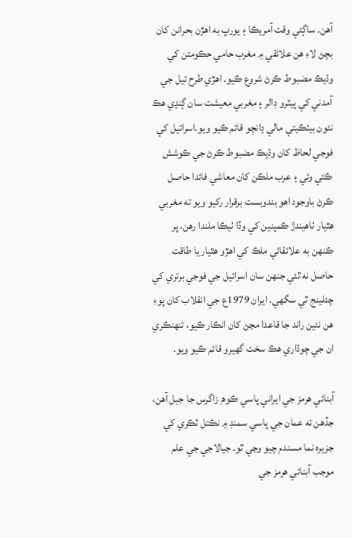آهن. ساڳئي وقت آمريڪا ۽ يورپ به اهڙن بحرانن کان بچڻ لاءِ هن علائقي ۾ مغرب حامي حڪومتن کي وڌيڪ مضبوط ڪرڻ شروع ڪيو. اهڙي طرح تيل جي آمدني کي پيٽرو ڊالر ۽ مغربي معيشت سان ڳنڍي هڪ نئون بيٺڪيتي مالي ڍانچو قائم ڪيو ويو.اسرائيل کي فوجي لحاظ کان وڌيڪ مضبوط ڪرڻ جي ڪوشش ڪئي وئي ۽ عرب ملڪن کان معاشي فائدا حاصل ڪرڻ باوجود اهو بندوبست برقرار رکيو ويو ته مغربي هٿيار ٺاهيندڙ ڪمپنين کي وڏا ٺيڪا ملندا رهن، پر ڪنهن به علائقائي ملڪ کي اهڙو هٿيار يا طاقت حاصل نه ٿئي جنهن سان اسرائيل جي فوجي برتري کي چئلينج ٿي سگهي. ايران 1979ع جي انقلاب کان پوءِ هن نئين راند جا قاعدا مڃڻ کان انڪار ڪيو، تنهنڪري ان جي چوڌاري هڪ سخت گهيرو قائم ڪيو ويو.

آبنائي هرمز جي ايراني پاسي ڪوھِ زاگرس جا جبل آهن، جڏهن ته عمان جي پاسي سمنڊ ۾ نڪتل ٽڪري کي جزيره نما مسندم چيو وڃي ٿو. جيالاجي جي علم موجب آبنائي هرمز جي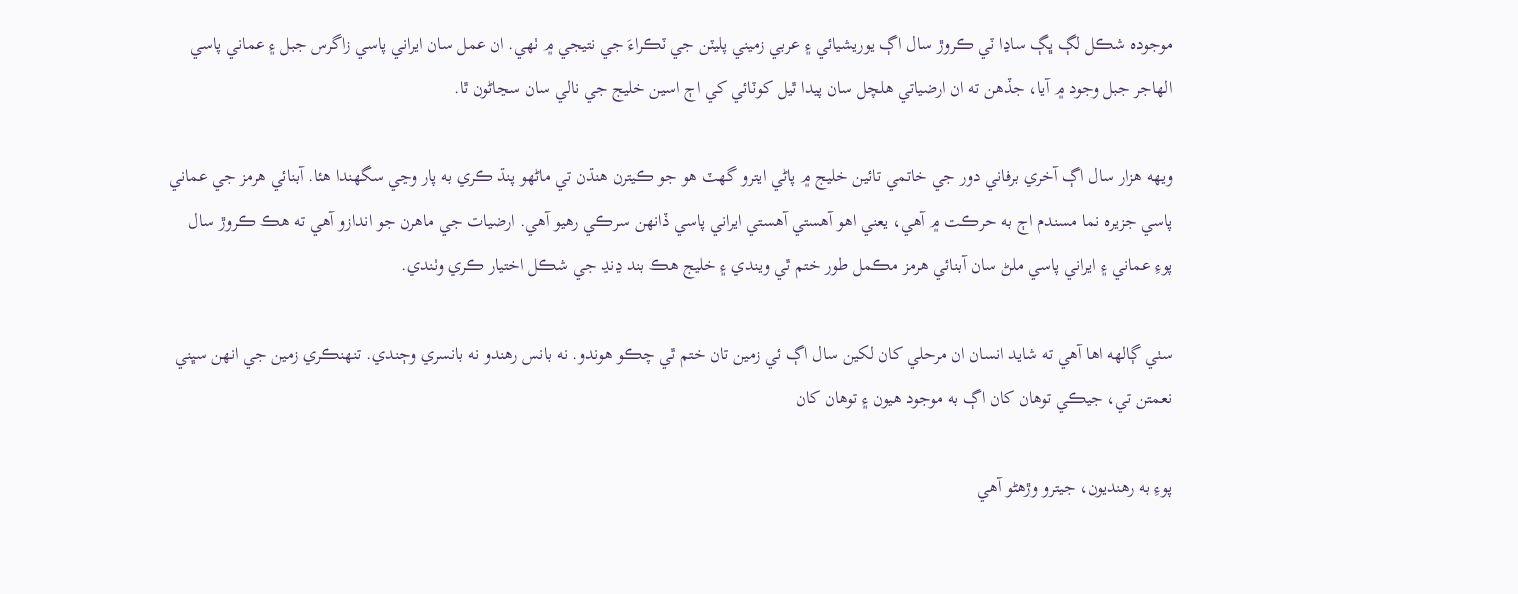موجوده شڪل لڳ ڀڳ ساڍا ٽي ڪروڙ سال اڳ يوريشيائي ۽ عربي زميني پليٽن جي ٽڪراءَ جي نتيجي ۾ ٺهي. ان عمل سان ايراني پاسي زاگرس جبل ۽ عماني پاسي الهاجر جبل وجود ۾ آيا، جڏهن ته ان ارضياتي هلچل سان پيدا ٿيل کوٽائي کي اڄ اسين خليج جي نالي سان سڃاڻون ٿا.

ويهه هزار سال اڳ آخري برفاني دور جي خاتمي تائين خليج ۾ پاڻي ايترو گهٽ هو جو ڪيترن هنڌن تي ماڻهو پنڌ ڪري به پار وڃي سگهندا هئا. آبنائي هرمز جي عماني پاسي جزيره نما مسندم اڄ به حرڪت ۾ آهي، يعني اهو آهستي آهستي ايراني پاسي ڏانهن سرڪي رهيو آهي. ارضيات جي ماهرن جو اندازو آهي ته هڪ ڪروڙ سال پوءِ عماني ۽ ايراني پاسي ملڻ سان آبنائي هرمز مڪمل طور ختم ٿي ويندي ۽ خليج هڪ بند ڍنڍ جي شڪل اختيار ڪري وٺندي.

سٺي ڳالهه اها آهي ته شايد انسان ان مرحلي کان لکين سال اڳ ئي زمين تان ختم ٿي چڪو هوندو. نه بانس رهندو نه بانسري وڄندي. تنهنڪري زمين جي انهن سڀني نعمتن تي، جيڪي توهان کان اڳ به موجود هيون ۽ توهان کان

پوءِ به رهنديون، جيترو وڙهڻو آهي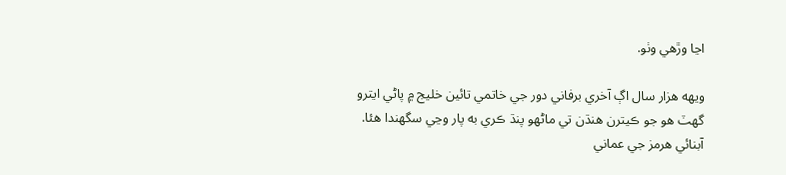اڃا وڙهي وٺو.

ويهه هزار سال اڳ آخري برفاني دور جي خاتمي تائين خليج ۾ پاڻي ايترو گهٽ هو جو ڪيترن هنڌن تي ماڻهو پنڌ ڪري به پار وڃي سگهندا هئا. آبنائي هرمز جي عماني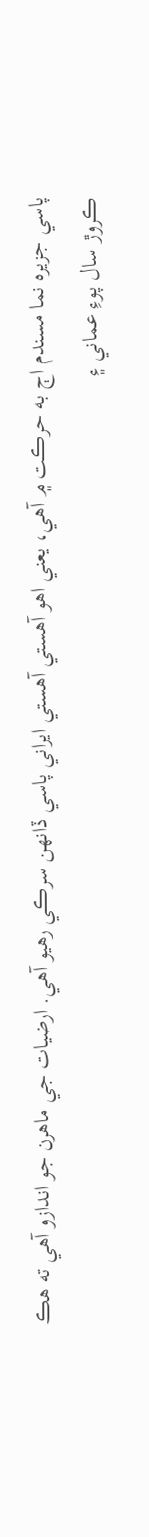پاسي جزيره نما مسندم اڄ به حرڪت ۾ آهي، يعني اهو آهستي آهستي ايراني پاسي ڏانهن سرڪي رهيو آهي. ارضيات جي ماهرن جو اندازو آهي ته هڪ ڪروڙ سال پوءِ عماني ۽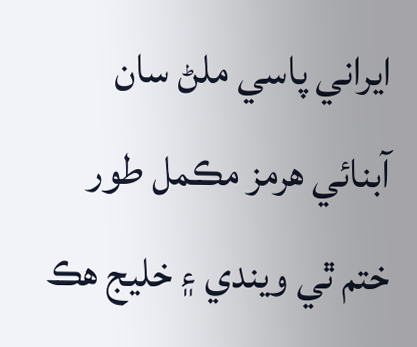ايراني پاسي ملڻ سان آبنائي هرمز مڪمل طور ختم ٿي ويندي ۽ خليج هڪ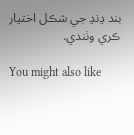بند ڍنڍ جي شڪل اختيار ڪري وٺندي.

You might also like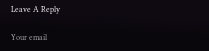Leave A Reply

Your email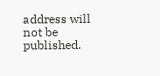address will not be published.